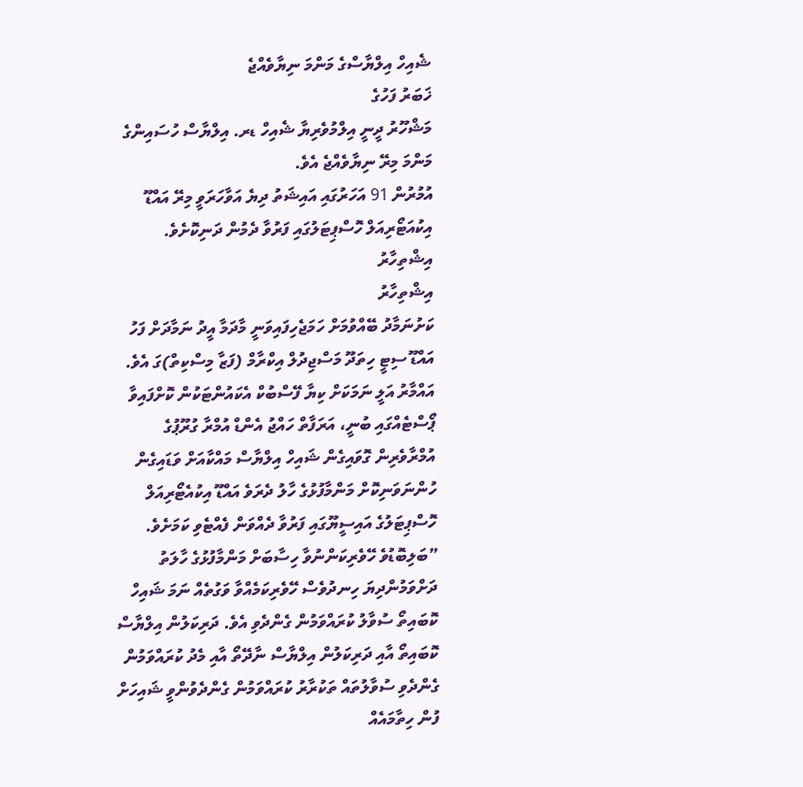ޝެއިހް އިލްޔާސްގެ މަންމަ ނިޔާވެއްޖެ
ޚަބަރު ފަހުގެ
މަޝްހޫރު ދީނީ އިލްމުވެރިޔާ ޝެއިހް ޑރ. އިލްޔާސް ހުސައިންގެ މަންމަ މިރޭ ނިޔާވެއްޖެ އެވެ.
އުމުރުން 91 އަހަރުގައި އައިޝަތު ދިޔެ އަވާހަރަވީ މިރޭ އައްޑޫ އިކުއަޓޯރިއަލް ހޮސްޕިޓަލުގައި ފަރުވާ ދެމުން ދަނިކޮށެވެ.
އިޝްތިހާރު
އިޝްތިހާރު
ކަށުނަމާދު ބޭއްވުމަށް ހަމަޖެހިފައިވަނީ މާދަމާ އީދު ނަމާދަށް ފަހު އައްޑޫ ސިޓީ ހިތަދޫ މަސްޖިދުލް އިކްރާމް (ފަޒާ މިސްކިތް)ގަ އެވެ.
އައްމާރު އަލީ ނަމަކަށް ކިޔާ ފޭސްބުކް އެކައުންޓަކުން ކޮށްފައިވާ ޕޯސްޓެއްގައި ބުނީ، އަރަފާތް ހައްޖު އެންޑް އުމްރާ ގުރޫޕުގެ އުމްރާވެރިން ގޮވައިގެން ޝައިހް އިލްޔާސް މައްކާއަށް ވަޑައިގެން ހުންނަވަނިކޮށް މަންމާފުޅުގެ ހާލު ދެރަވެ އައްޑޫ އިކުއެޓޯރިއަލް ހޮސްޕިޓަލުގެ އައިސީޔޫގައި ފަރުވާ ދެއްވަން ފެއްޓެވި ކަމަށެވެ.
”ބަލިބޮޑުވެ ހޭވެރިކަންނުވާ ހިސާބަށް މަންމާފުޅުގެ ހާލަތު ދަށްވަމުންދިޔަ ހިނދުވެސް ހޭވެރިކަމެއްވާ ވަގުތެއް ނަމަ ޝައިހް ކޮބައިތޯ ސުވާލު ކުރައްވަމުން ގެންދެވި އެވެ. ދަރިކަލުން އިލްޔާސް ކޮބައިތޯ އާއި ދަރިކަލުން އިލްޔާސް ނާދޭތޯ އާއި މެދު ކުރައްވަމުން ގެންދެވި ސުވާލުތައް ތަކުރާރު ކުރައްވަމުން ގެންދެވުންވީ ޝައިހަށް ފުން ހިތާމައެއް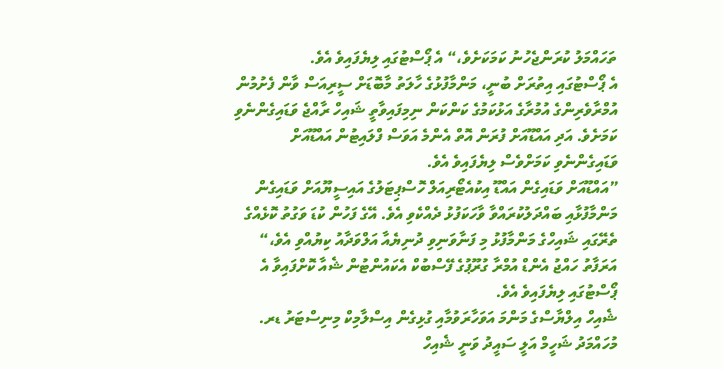ތަހައްމަލު ކުރަންޖެހުނު ކަމަކަށެވެ،“ އެ ޕޯސްޓުގައި ލިޔެފައިވެ އެވެ.
އެ ޕޯސްޓުގައި އިތުރަށް ބުނީ، މަންމާފުޅުގެ ހާލަތު މާބޮޑަށް ސީރިއަސް ވާން ފެށުމުން އުމްރާވެރިންގެ އުމުރާގެ އަޅުކަމުގެ ކަންކަން ނިމިފައިވާތީ ޝައިހް ރާއްޖެ ވަޑައިގެންނެވި ކަމަށެވެ. އަދި އައްޑޫއަށް ފުރަން އޮތް އެންމެ އަވަސް ފްލައިޓުން އައްޑޫއަށް ވަޑައިގެންނެވި ކަމަށްވެސް ލިޔެފައިވެ އެވެ.
”އައްޑޫއަށް ވަޑައިގެން އައްޑޫ އިކުއެޓޯރިއަލް ހޮސްޕިޓަލުގެ އައިސީޔޫއަށް ވަޑައިގެން މަންމާފުޅާއި ބައްދަލުކުރައްވާ ވާހަކަފުޅު ދެއްކެވި އެވެ. އޭގެ ފަހުން ކުޑަ ވަގުތު ކޮޅެއްގެ ތެރޭގައި ޝައިހްގެ މަންމާފުޅު މި ފަނާވަނިވި ދުނިޔެއާ އަލްވަދާއު ކިޔުއްވި އެވެ،“ އަރަފާތު ހައްޖު އެންޑް އުމްރާ ގުރޫޕުގެ ފޭސްބުކް އެކައުންޓުން ޝެއާ ކޮށްފައިވާ އެ ޕޯސްޓުގައި ލިޔެފައިވެ އެވެ.
ޝެއިހް އިލްޔާސްގެ މަންމަ އަވަހާރަވުމާއި ގުޅިގެން އިސްލާމިކް މިނިސްޓަރު ޑރ. މުހައްމަދު ޝަހީމް އަލީ ސައީދު ވަނީ ޝެއިހް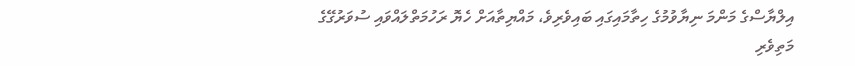އިލްޔާސްގެ މަންމަ ނިޔާވުމުގެ ހިތާމައިގައި ބައިވެރިވެ، މައްޔިތާއަށް ހެޔޮ ރަހުމަތްލައްވައި ސުވަރުގޭގެ މަތިވެރި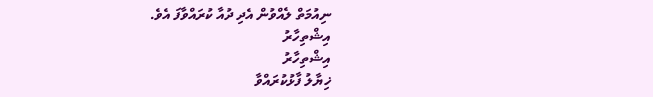ނިއުމަތް ލެއްވުން އެދި ދުއާ ކުރައްވާފަ އެވެ.
އިޝްތިހާރު
އިޝްތިހާރު
ޚިޔާލު ފާޅުކުރައްވާ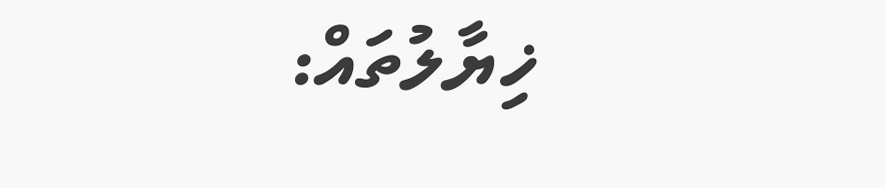ޚިޔާލުތައް: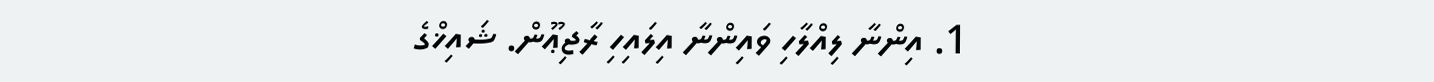1. އިންނާ ލިއްލާހި ވައިންނާ އިލައިހި ރާޖިޢޫން. ޝައިޚްގެ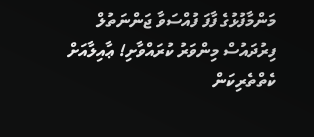މަންމާފުޅުގެ ފާފަ ފުއްސަވާ ޖަންނަތުލް ފިރުދައުސް މިންވަރު ކުރައްވާށި! ޢާއިލާއަށް ކެތްތެރިކަން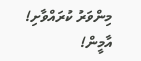މިންވަރު ކުރައްވާށި! އާމީން!